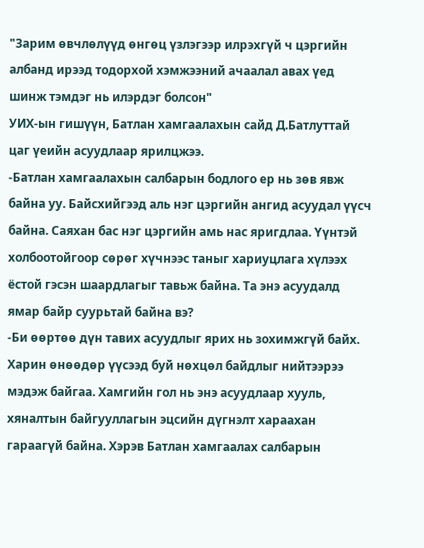"Зарим өвчлөлүүд өнгөц үзлэгээр илрэхгүй ч цэргийн албанд ирээд тодорхой хэмжээний ачаалал авах үед шинж тэмдэг нь илэрдэг болсон"
УИХ-ын гишүүн, Батлан хамгаалахын сайд Д.Батлуттай цаг үеийн асуудлаар ярилцжээ.
-Батлан хамгаалахын салбарын бодлого ер нь зөв явж байна уу. Байсхийгээд аль нэг цэргийн ангид асуудал үүсч байна. Саяхан бас нэг цэргийн амь нас яригдлаа. Үүнтэй холбоотойгоор сөрөг хүчнээс таныг хариуцлага хүлээх ёстой гэсэн шаардлагыг тавьж байна. Та энэ асуудалд ямар байр суурьтай байна вэ?
-Би өөртөө дүн тавих асуудлыг ярих нь зохимжгүй байх. Харин өнөөдөр үүсээд буй нөхцөл байдлыг нийтээрээ мэдэж байгаа. Хамгийн гол нь энэ асуудлаар хууль, хяналтын байгууллагын эцсийн дүгнэлт хараахан гараагүй байна. Хэрэв Батлан хамгаалах салбарын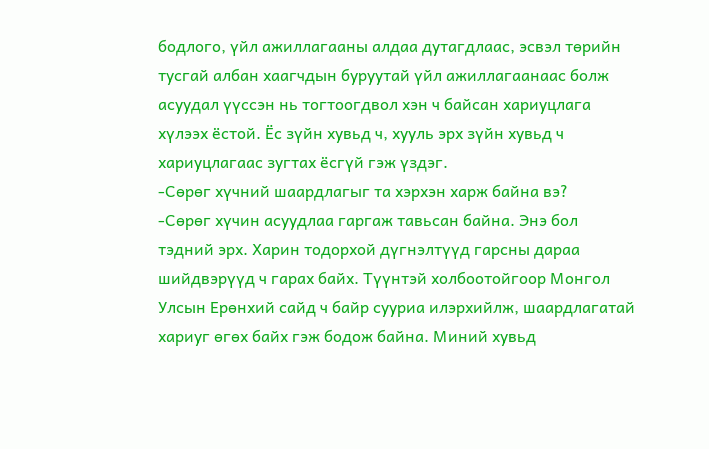бодлого, үйл ажиллагааны алдаа дутагдлаас, эсвэл төрийн тусгай албан хаагчдын буруутай үйл ажиллагаанаас болж асуудал үүссэн нь тогтоогдвол хэн ч байсан хариуцлага хүлээх ёстой. Ёс зүйн хувьд ч, хууль эрх зүйн хувьд ч хариуцлагаас зугтах ёсгүй гэж үздэг.
-Сөрөг хүчний шаардлагыг та хэрхэн харж байна вэ?
-Сөрөг хүчин асуудлаа гаргаж тавьсан байна. Энэ бол тэдний эрх. Харин тодорхой дүгнэлтүүд гарсны дараа шийдвэрүүд ч гарах байх. Түүнтэй холбоотойгоор Монгол Улсын Ерөнхий сайд ч байр сууриа илэрхийлж, шаардлагатай хариуг өгөх байх гэж бодож байна. Миний хувьд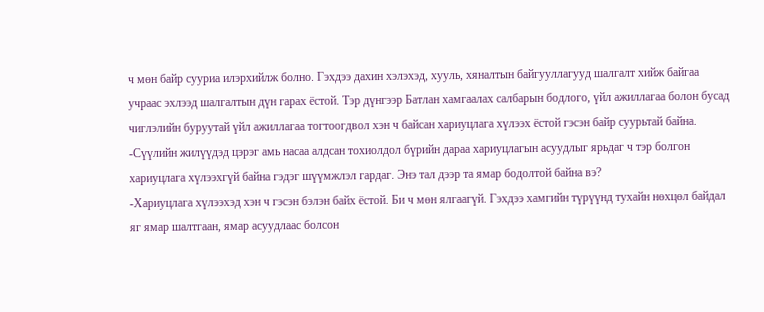ч мөн байр сууриа илэрхийлж болно. Гэхдээ дахин хэлэхэд, хууль, хяналтын байгууллагууд шалгалт хийж байгаа учраас эхлээд шалгалтын дүн гарах ёстой. Тэр дүнгээр Батлан хамгаалах салбарын бодлого, үйл ажиллагаа болон бусад чиглэлийн буруутай үйл ажиллагаа тогтоогдвол хэн ч байсан хариуцлага хүлээх ёстой гэсэн байр суурьтай байна.
-Сүүлийн жилүүдэд цэрэг амь насаа алдсан тохиолдол бүрийн дараа хариуцлагын асуудлыг ярьдаг ч тэр болгон хариуцлага хүлээхгүй байна гэдэг шүүмжлэл гардаг. Энэ тал дээр та ямар бодолтой байна вэ?
-Хариуцлага хүлээхэд хэн ч гэсэн бэлэн байх ёстой. Би ч мөн ялгаагүй. Гэхдээ хамгийн түрүүнд тухайн нөхцөл байдал яг ямар шалтгаан, ямар асуудлаас болсон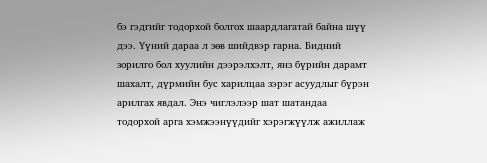бэ гэдгийг тодорхой болгох шаардлагатай байна шүү дээ. Үүний дараа л зөв шийдвэр гарна. Бидний зорилго бол хуулийн дээрэлхэлт, янз бүрийн дарамт шахалт, дүрмийн бус харилцаа зэрэг асуудлыг бүрэн арилгах явдал. Энэ чиглэлээр шат шатандаа тодорхой арга хэмжээнүүдийг хэрэгжүүлж ажиллаж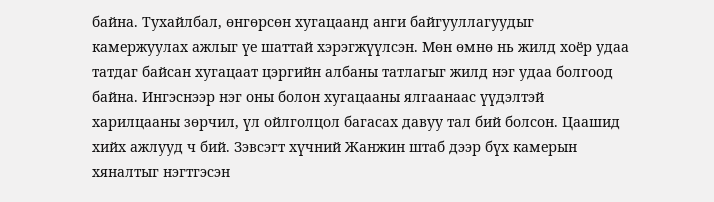байна. Тухайлбал, өнгөрсөн хугацаанд анги байгууллагуудыг камержуулах ажлыг үе шаттай хэрэгжүүлсэн. Мөн өмнө нь жилд хоёр удаа татдаг байсан хугацаат цэргийн албаны татлагыг жилд нэг удаа болгоод байна. Ингэснээр нэг оны болон хугацааны ялгаанаас үүдэлтэй харилцааны зөрчил, үл ойлголцол багасах давуу тал бий болсон. Цаашид хийх ажлууд ч бий. Зэвсэгт хүчний Жанжин штаб дээр бүх камерын хяналтыг нэгтгэсэн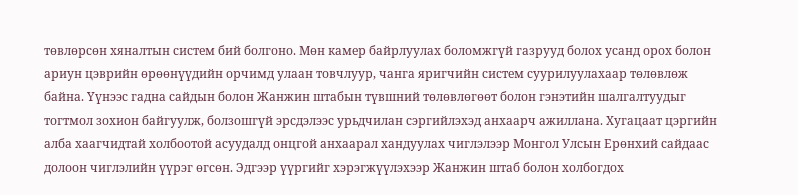төвлөрсөн хяналтын систем бий болгоно. Мөн камер байрлуулах боломжгүй газрууд болох усанд орох болон ариун цэврийн өрөөнүүдийн орчимд улаан товчлуур, чанга яригчийн систем суурилуулахаар төлөвлөж байна. Үүнээс гадна сайдын болон Жанжин штабын түвшний төлөвлөгөөт болон гэнэтийн шалгалтуудыг тогтмол зохион байгуулж, болзошгүй эрсдэлээс урьдчилан сэргийлэхэд анхаарч ажиллана. Хугацаат цэргийн алба хаагчидтай холбоотой асуудалд онцгой анхаарал хандуулах чиглэлээр Монгол Улсын Ерөнхий сайдаас долоон чиглэлийн үүрэг өгсөн. Эдгээр үүргийг хэрэгжүүлэхээр Жанжин штаб болон холбогдох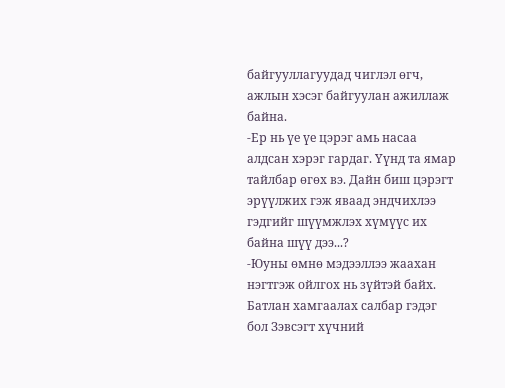байгууллагуудад чиглэл өгч, ажлын хэсэг байгуулан ажиллаж байна.
-Ер нь үе үе цэрэг амь насаа алдсан хэрэг гардаг. Үүнд та ямар тайлбар өгөх вэ. Дайн биш цэрэгт эрүүлжих гэж яваад эндчихлээ гэдгийг шүүмжлэх хүмүүс их байна шүү дээ...?
-Юуны өмнө мэдээллээ жаахан нэгтгэж ойлгох нь зүйтэй байх. Батлан хамгаалах салбар гэдэг бол Зэвсэгт хүчний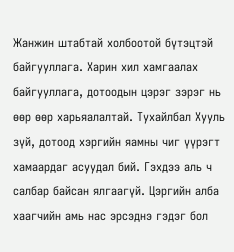Жанжин штабтай холбоотой бүтэцтэй байгууллага. Харин хил хамгаалах байгууллага, дотоодын цэрэг зэрэг нь өөр өөр харьяалалтай. Тухайлбал Хууль зүй, дотоод хэргийн яамны чиг үүрэгт хамаардаг асуудал бий. Гэхдээ аль ч салбар байсан ялгаагүй. Цэргийн алба хаагчийн амь нас эрсэднэ гэдэг бол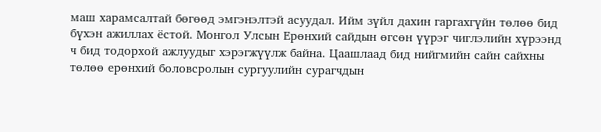маш харамсалтай бөгөөд эмгэнэлтэй асуудал. Ийм зүйл дахин гаргахгүйн төлөө бид бүхэн ажиллах ёстой. Монгол Улсын Ерөнхий сайдын өгсөн үүрэг чиглэлийн хүрээнд ч бид тодорхой ажлуудыг хэрэгжүүлж байна. Цаашлаад бид нийгмийн сайн сайхны төлөө ерөнхий боловсролын сургуулийн сурагчдын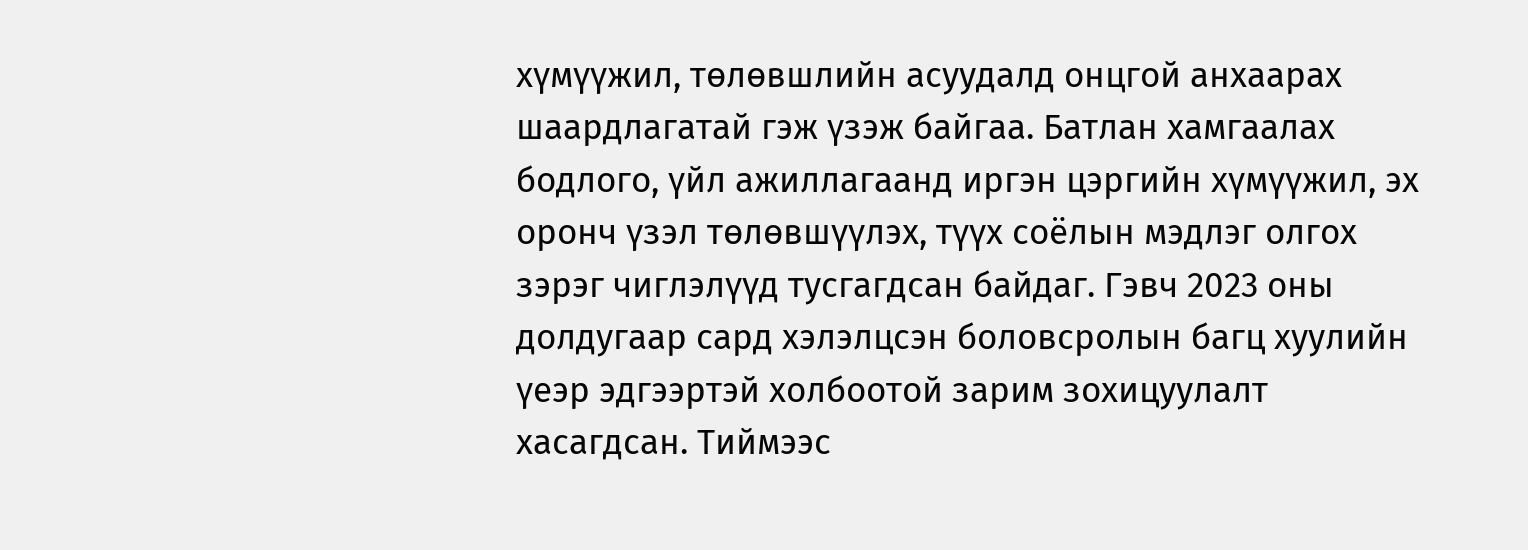хүмүүжил, төлөвшлийн асуудалд онцгой анхаарах шаардлагатай гэж үзэж байгаа. Батлан хамгаалах бодлого, үйл ажиллагаанд иргэн цэргийн хүмүүжил, эх оронч үзэл төлөвшүүлэх, түүх соёлын мэдлэг олгох зэрэг чиглэлүүд тусгагдсан байдаг. Гэвч 2023 оны долдугаар сард хэлэлцсэн боловсролын багц хуулийн үеэр эдгээртэй холбоотой зарим зохицуулалт хасагдсан. Тиймээс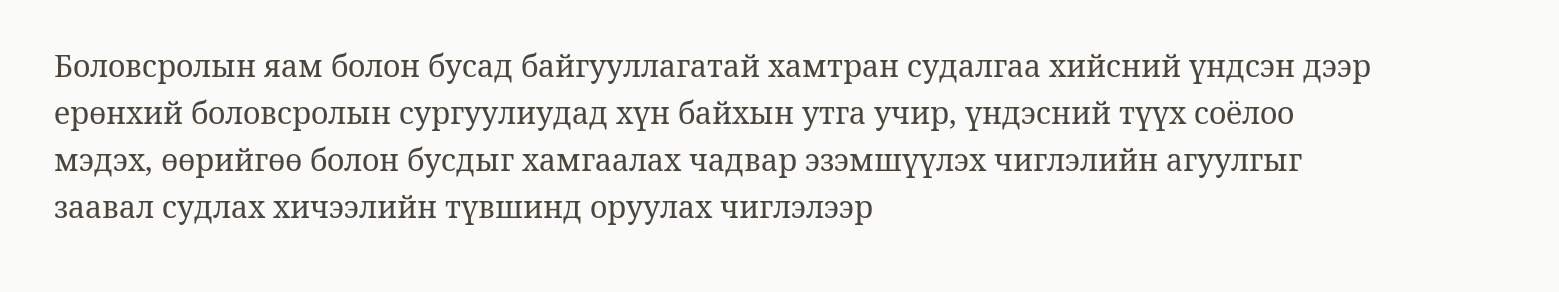Боловсролын яам болон бусад байгууллагатай хамтран судалгаа хийсний үндсэн дээр ерөнхий боловсролын сургуулиудад хүн байхын утга учир, үндэсний түүх соёлоо мэдэх, өөрийгөө болон бусдыг хамгаалах чадвар эзэмшүүлэх чиглэлийн агуулгыг заавал судлах хичээлийн түвшинд оруулах чиглэлээр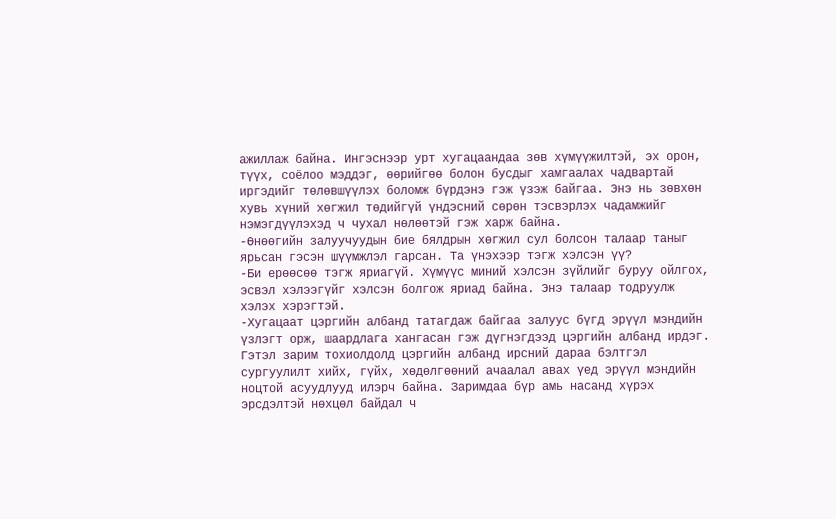ажиллаж байна. Ингэснээр урт хугацаандаа зөв хүмүүжилтэй, эх орон, түүх, соёлоо мэддэг, өөрийгөө болон бусдыг хамгаалах чадвартай иргэдийг төлөвшүүлэх боломж бүрдэнэ гэж үзэж байгаа. Энэ нь зөвхөн хувь хүний хөгжил төдийгүй үндэсний сөрөн тэсвэрлэх чадамжийг нэмэгдүүлэхэд ч чухал нөлөөтэй гэж харж байна.
-Өнөөгийн залуучуудын бие бялдрын хөгжил сул болсон талаар таныг ярьсан гэсэн шүүмжлэл гарсан. Та үнэхээр тэгж хэлсэн үү?
-Би ерөөсөө тэгж яриагүй. Хүмүүс миний хэлсэн зүйлийг буруу ойлгох, эсвэл хэлээгүйг хэлсэн болгож яриад байна. Энэ талаар тодруулж хэлэх хэрэгтэй.
-Хугацаат цэргийн албанд татагдаж байгаа залуус бүгд эрүүл мэндийн үзлэгт орж, шаардлага хангасан гэж дүгнэгдээд цэргийн албанд ирдэг. Гэтэл зарим тохиолдолд цэргийн албанд ирсний дараа бэлтгэл сургуулилт хийх, гүйх, хөдөлгөөний ачаалал авах үед эрүүл мэндийн ноцтой асуудлууд илэрч байна. Заримдаа бүр амь насанд хүрэх эрсдэлтэй нөхцөл байдал ч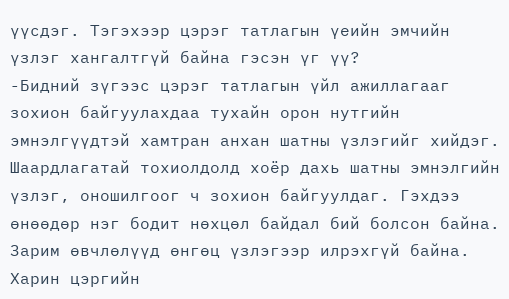үүсдэг. Тэгэхээр цэрэг татлагын үеийн эмчийн үзлэг хангалтгүй байна гэсэн үг үү?
-Бидний зүгээс цэрэг татлагын үйл ажиллагааг зохион байгуулахдаа тухайн орон нутгийн эмнэлгүүдтэй хамтран анхан шатны үзлэгийг хийдэг. Шаардлагатай тохиолдолд хоёр дахь шатны эмнэлгийн үзлэг, оношилгоог ч зохион байгуулдаг. Гэхдээ өнөөдөр нэг бодит нөхцөл байдал бий болсон байна. Зарим өвчлөлүүд өнгөц үзлэгээр илрэхгүй байна. Харин цэргийн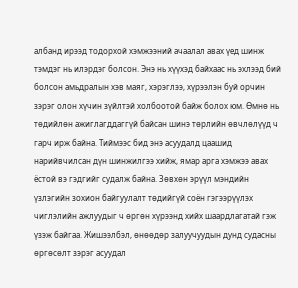албанд ирээд тодорхой хэмжээний ачаалал авах үед шинж тэмдэг нь илэрдэг болсон. Энэ нь хүүхэд байхаас нь эхлээд бий болсон амьдралын хэв маяг, хэрэглээ, хүрээлэн буй орчин зэрэг олон хүчин зүйлтэй холбоотой байж болох юм. Өмнө нь төдийлөн ажиглагддаггүй байсан шинэ төрлийн өвчлөлүүд ч гарч ирж байна. Тиймээс бид энэ асуудалд цаашид нарийвчилсан дүн шинжилгээ хийж, ямар арга хэмжээ авах ёстой вэ гэдгийг судалж байна. Зөвхөн эрүүл мэндийн үзлэгийн зохион байгуулалт төдийгүй соён гэгээрүүлэх чиглэлийн ажлуудыг ч өргөн хүрээнд хийх шаардлагатай гэж үзэж байгаа. Жишээлбэл, өнөөдөр залуучуудын дунд судасны өргөсөлт зэрэг асуудал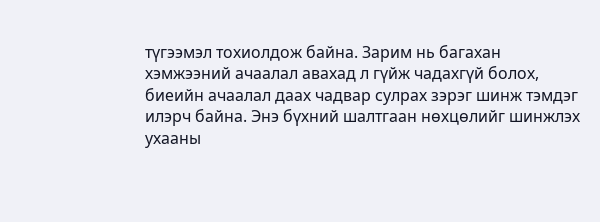түгээмэл тохиолдож байна. Зарим нь багахан хэмжээний ачаалал авахад л гүйж чадахгүй болох, биеийн ачаалал даах чадвар сулрах зэрэг шинж тэмдэг илэрч байна. Энэ бүхний шалтгаан нөхцөлийг шинжлэх ухааны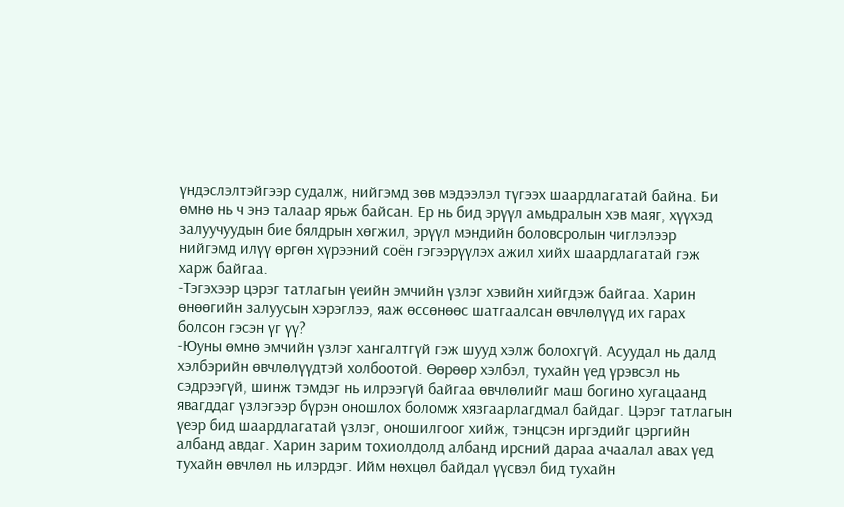үндэслэлтэйгээр судалж, нийгэмд зөв мэдээлэл түгээх шаардлагатай байна. Би өмнө нь ч энэ талаар ярьж байсан. Ер нь бид эрүүл амьдралын хэв маяг, хүүхэд залуучуудын бие бялдрын хөгжил, эрүүл мэндийн боловсролын чиглэлээр нийгэмд илүү өргөн хүрээний соён гэгээрүүлэх ажил хийх шаардлагатай гэж харж байгаа.
-Тэгэхээр цэрэг татлагын үеийн эмчийн үзлэг хэвийн хийгдэж байгаа. Харин өнөөгийн залуусын хэрэглээ, яаж өссөнөөс шатгаалсан өвчлөлүүд их гарах болсон гэсэн үг үү?
-Юуны өмнө эмчийн үзлэг хангалтгүй гэж шууд хэлж болохгүй. Асуудал нь далд хэлбэрийн өвчлөлүүдтэй холбоотой. Өөрөөр хэлбэл, тухайн үед үрэвсэл нь сэдрээгүй, шинж тэмдэг нь илрээгүй байгаа өвчлөлийг маш богино хугацаанд явагддаг үзлэгээр бүрэн оношлох боломж хязгаарлагдмал байдаг. Цэрэг татлагын үеэр бид шаардлагатай үзлэг, оношилгоог хийж, тэнцсэн иргэдийг цэргийн албанд авдаг. Харин зарим тохиолдолд албанд ирсний дараа ачаалал авах үед тухайн өвчлөл нь илэрдэг. Ийм нөхцөл байдал үүсвэл бид тухайн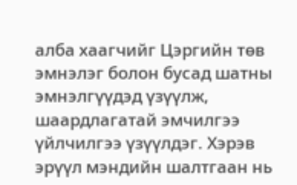алба хаагчийг Цэргийн төв эмнэлэг болон бусад шатны эмнэлгүүдэд үзүүлж, шаардлагатай эмчилгээ үйлчилгээ үзүүлдэг. Хэрэв эрүүл мэндийн шалтгаан нь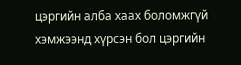цэргийн алба хаах боломжгүй хэмжээнд хүрсэн бол цэргийн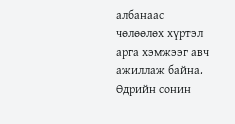албанаас чөлөөлөх хүртэл арга хэмжээг авч ажиллаж байна.
Өдрийн сонин